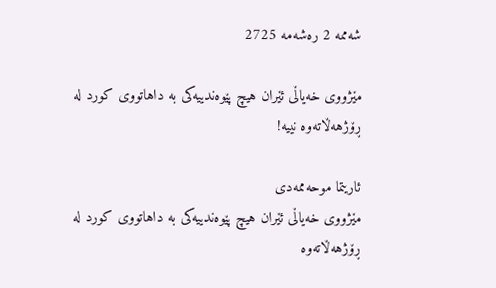شه‌ممه‌ 2 ره‌شه‌مه 2725

مێژووی خەیاڵی ئێران هیچ پێوەندییەکی بە داهاتووی کورد لە ڕۆژهەڵاتەوە نییە!

ئاریتما موحەممەدی
مێژووی خەیاڵی ئێران هیچ پێوەندییەکی بە داهاتووی کورد لە ڕۆژهەڵاتەوە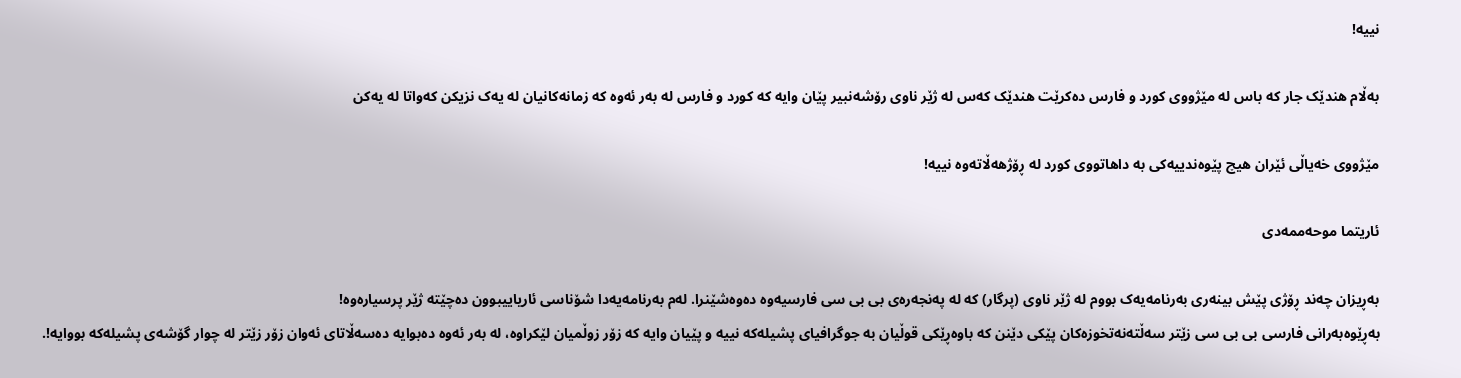نییە!

بەڵام هندێک جار کە باس لە مێژووی کورد و فارس دەکرێت هندێک کەس لە ژێر ناوی رۆشەنبیر پێان وایە کە کورد و فارس لە بەر ئەوە کە زمانەکانیان لە یەک نزیکن کەواتا لە یەکن

مێژووی خەیاڵی ئێران هیچ پێوەندییەکی بە داهاتووی کورد لە ڕۆژهەڵاتەوە نییە!

ئاریتما موحەممەدی

بەڕیزان چەند ڕۆژی پێش بینەری بەرنامەیەک بووم لە ژێر ناوی (پرگار) کە لە پەنجەرەی بی بی سی فارسیەوە دەوەشێنرا. لەم بەرنامەیەدا شۆناسی ئاریاییبوون دەچێتە ژێر پرسیارەوە!
بەڕێوەبەرانی فارسی بی بی سی زێتر سەڵتەنەتخوزەکان پێکی دێنن کە باوەڕێکی قوڵیان بە جوگرافیای پشیلەکە نییە و پێیان وایە کە زۆر زوڵمیان لێکراوە، لە بەر ئەوە دەبوایە دەسەڵاتای ئەوان زۆر زێتر لە چوار گۆشەی پشیلەکە بووایە!.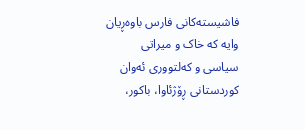فاشیستەکانی فارس باوەڕیان وایە کە خاک و میراتی سیاسی و کەلتووری ئەوان کوردستانی ڕۆژئاوا، باکور،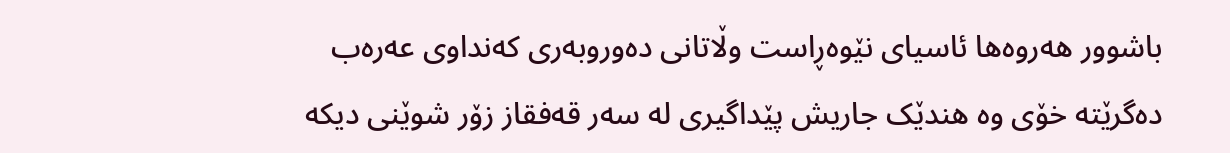باشوور هەروەها ئاسیای نێوەڕاست وڵاتانی دەوروبەری کەنداوی عەرەب دەگرێتە خۆی وە هندێک جاریش پێداگیری لە سەر قەفقاز زۆر شوێنی دیکە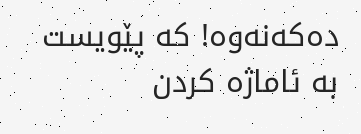دەکەنەوە! کە پێویست بە ئاماژە کردن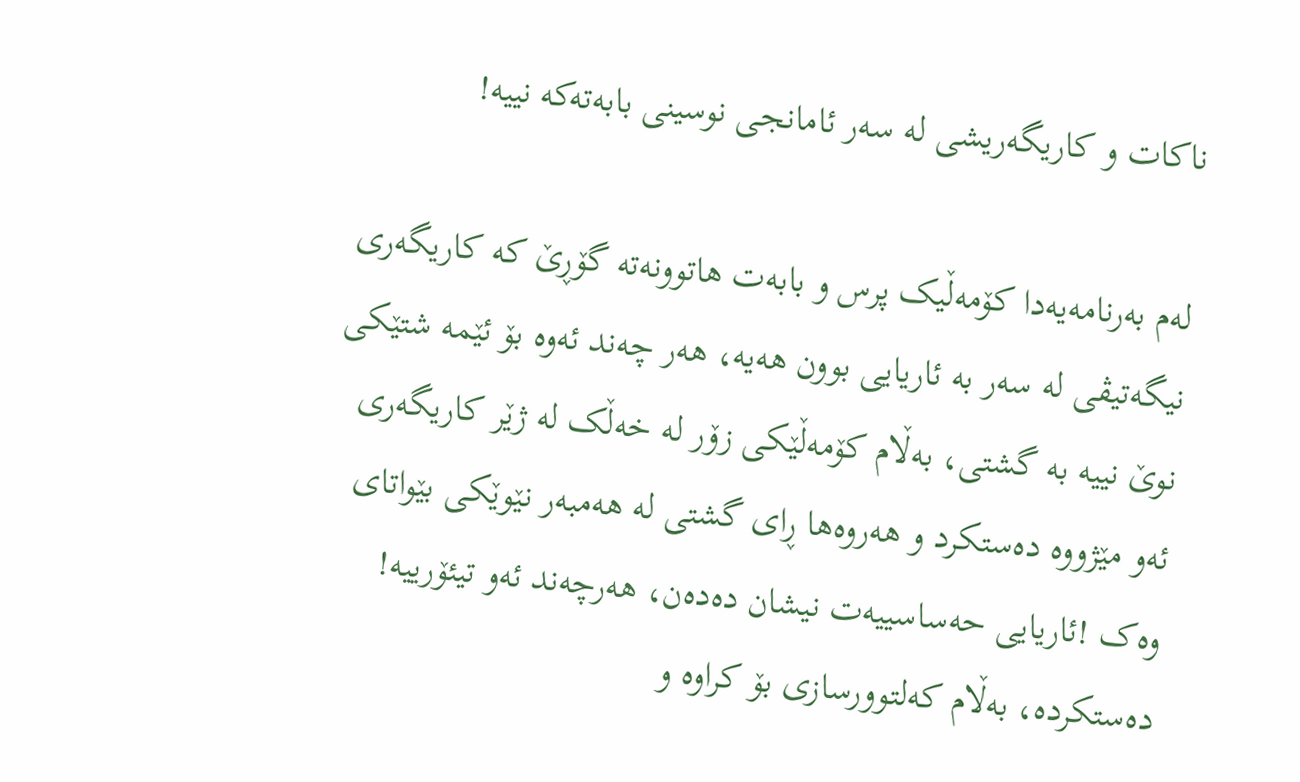ناکات و کاریگەریشی لە سەر ئامانجی نوسینی بابەتەکە نییە!

لەم بەرنامەیەدا کۆمەڵیک پرس و بابەت هاتوونەتە گۆڕێ کە کاریگەری نیگەتیڤی لە سەر بە ئاریایی بوون هەیە، هەر چەند ئەوە بۆ ئێمە شتێکی نوێ نییە بە گشتی، بەڵام کۆمەڵێکی زۆر لە خەڵک لە ژێر کاریگەری ئەو مێژووە دەستکرد و هەروەها ڕای گشتی لە هەمبەر نێوێکی بێواتای وەک !ئاریایی حەساسییەت نیشان دەدەن، هەرچەند ئەو تیئۆرییە! دەستکردە، بەڵام کەلتوورسازی بۆ کراوە و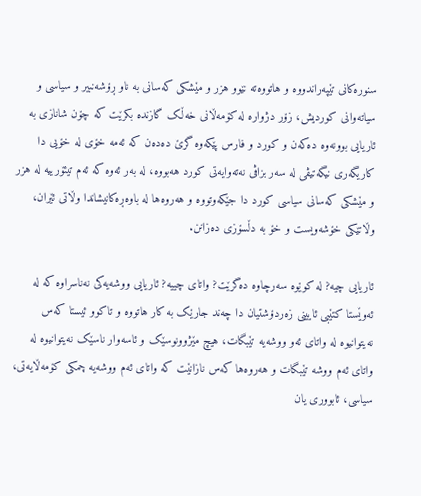سنورەکانی تێپەراندووە و هاتووەتە نێوو هزر و مێشکی کەسانی بە ناو ڕۆشەنبیر و سیاسی و سیاتەوانی کوردیش، زۆر دژوارە لە کۆمەڵانی خەڵک گازندە بکرێت کە چۆن شانازی بە ئاریایی بوونەوە دەکەن و کورد و فارس پێکەوە گرێ دەدەن کە ئەمە خۆی لە خۆیی دا کاریگەری نیگەتیڤی لە سەر بزاڤی نەتەوایەتی کورد هەبووە، لە بەر ئەوە کە ئەم تیئۆرییە لە هزر و مێشکی کەسانی سیاسی کورد دا جێکەوتووە و هەروەها لە باوەڕەکانیشاندا وڵاتی ئێران، وڵاتێکی خۆشەویست و خۆ بە دڵسۆزی دەزانن.

ئاریایی چیە? لە کوێوە سەرچاوە دەگرێت? واتای چییە? ئاریایی ووشەیەکی نەناسراوە کە لە ئەوێستا کتێبی ئایینی زەردۆشتیان دا چەند جارێک بە کار هاتووە و تاکوو ئیستا کەس نەیتوانیوە لە واتای ئەو ووشەیە تێبگات، هیچ مێژوونوسێک و ئاسەوار ناسێک نەیتوانیوە لە واتای ئەم ووشە تێبگات و هەروەها کەس نازانێت کە واتای ئەم ووشەیە چمکی کۆمەڵایەتی، سیاسی، ئابووری یان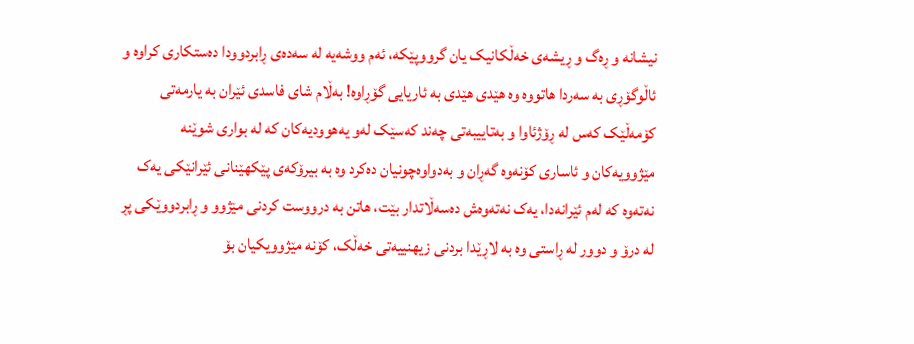نیشانە و ڕەگ و ڕیشەی خەڵکانیک یان گرووپێکە، ئەم ووشەیە لە سەدەی ڕابردوودا دەستکاری کراوە و ئاڵوگۆڕی بە سەردا هاتووە وە هێدی هێدی بە ئاریایی گۆڕاوە! بەڵام شای فاسدی ئێران بە یارمەتی کۆمەڵێک کەس لە ڕۆژئاوا و بەتاییبەتی چەند کەسێک لەو یەهوودیەکان کە لە بواری شوێنە مێژوویەکان و ئاساری کۆنەوە گەڕان و بەدواوەچونیان دەکرد وە بە بیرۆکەی پێکهێنانی ئێرانێکی یەک نەتەوە کە لەم ئێرانەدا، یەک نەتەوەش دەسەڵاتدار بێت، هاتن بە درووست کردنی مێژوو و ڕابردووێکی پڕ لە درۆ و دوور لە ڕاستی وە بە لاڕێدا بردنی زیهنییەتی خەڵک، کۆنە مێژوویکیان بۆ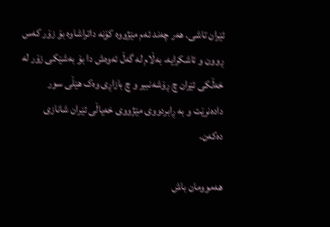ئێران تاشی. هەر چەند ئەم مێژووە کۆنە داتراشاوە بۆ زۆر کەس ڕوون و ئاشکرایە، بەڵام لە گەڵ ئەوەش دا بۆ بەشێکی زۆر لە خەڵکی ئێران چ ڕۆشەنبیر و چ بازاڕی وەک هێڵی سور دادەنرێت و بە ڕابردووی مێژووی خەیاڵی ئێران شانازی دەکەن.

هەموومان باش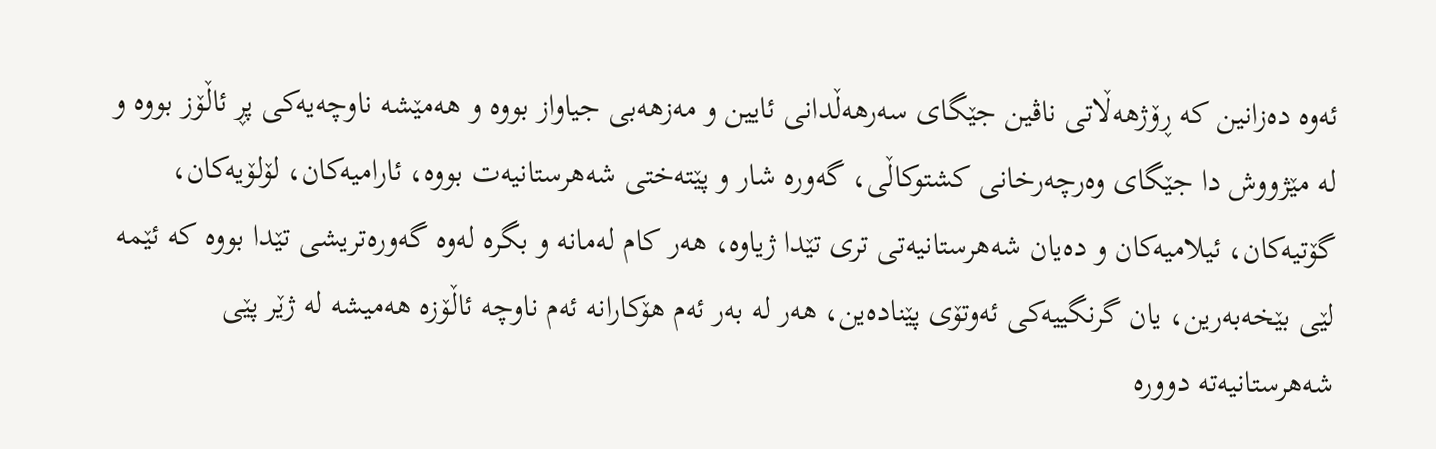ئەوە دەزانین کە ڕۆژهەڵاتی ناڤین جێگای سەرهەڵدانی ئایین و مەزهەبی جیاواز بووە و هەمێشە ناوچەیەکی پڕ ئاڵۆز بووە و لە مێژووش دا جێگای وەرچەرخانی کشتوکاڵی، گەورە شار و پێتەختی شەهرستانیەت بووە، ئارامیەکان، لۆلۆیەکان، گۆتیەکان، ئیلامیەکان و دەیان شەهرستانیەتی تری تێدا ژیاوە، هەر کام لەمانە و بگرە لەوە گەورەتریشی تێدا بووە کە ئێمە لێی بێخەبەرین، یان گرنگییەکی ئەوتۆی پێنادەین، هەر لە بەر ئەم هۆکارانە ئەم ناوچە ئاڵۆزە هەمیشە لە ژێر پێی شەهرستانیەتە دوورە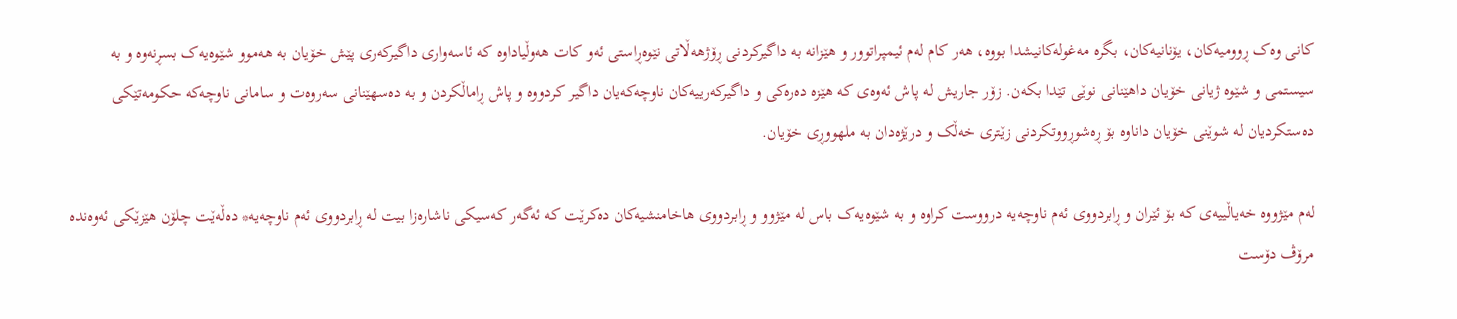کانی وەک ڕوومیەکان، یۆنانیەکان، بگرە مەغولەکانیشدا بووە، هەر کام لەم ئیمپراتوور و هێزانە بە داگیرکردنی ڕۆژهەڵاتی نێوەڕاستی ئەو کات هەوڵیاداوە کە ئاسەواری داگیرکەری پێش خۆیان بە هەموو شێوەیەک بسڕنەوە و بە سیستمی و شێوە ژیانی خۆیان داهێنانی نوێی تێدا بکەن. زۆر جاریش لە پاش ئەوەی کە هێزە دەرەکی و داگیرکەرییەکان ناوچەکەیان داگیر کردووە و پاش ڕاماڵکردن و بە دەسهێنانی سەروەت و سامانی ناوچەکە حکومەتێکی دەستکردیان لە شوێنی خۆیان داناوە بۆ ڕەشوڕووتکردنی زێتری خەڵک و درێژەدان بە ملهووڕی خۆیان.

لەم مێژووە خەیاڵییەی کە بۆ ئێران و ڕابردووی ئەم ناوچەیە درووست کراوە و بە شێوەیەک باس لە مێژوو و ڕابردووی هاخامنشیەکان دەکرێت کە ئەگەر کەسیکی ناشارەزا بیت لە ڕابردووی ئەم ناوچەیە* دەڵەێت چلۆن هێزێکی ئەوەندە مرۆڤ دۆست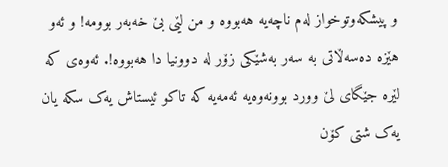و پیشکەوتوخواز لەم ناچەیە هەبووە و من لێی بێ خەبەر بوومە! و ئەو هێزە دەسەڵاتی بە سەر بەشێکی زۆر لە دوونیا دا هەبووە!. ئەوەی کە لێرە جێگای لێ وورد بوونەوەیە ئەمەیە کە تاکو ئیستاش یەک سکە یان یەک شتی کۆن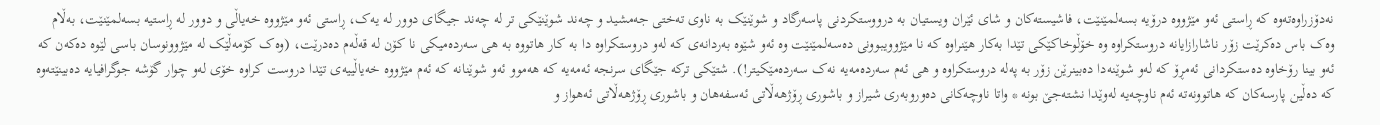نەدۆزراوەتەوە کە ڕاستی ئەو مێژووە درۆیە بسەلمێنێت، فاشیستەکان و شای ئێران ویستیان بە درووستکردنی پاسەرگاد و شوێنێک بە ناوی تەختی جەمشید و چەند شوێنێکی تر لە چەند جیگای دوور لە یەک، ڕاستی ئەو مێژووە خەیاڵی و دوور لە ڕاستیە بسەلمێنێت، بەڵام وەک باس دەکرێت زۆر ناشارازایانە دروستکراوە وە خۆڵوخاکێکی تێدا بەکار هێنراوە کە نا مێژوویبوونی دەسەلمێنێت وە ئەو شێوە بەردانەی کە لەو دروستکراوە دا بە کار هاتووە بە هی سەردەمیکی نا کۆن لە قەڵەم دەدرێت، (وەک کۆمەڵێک لە مێژوونوسان باسی لێوە دەکەن کە ئەو بینا رۆخاوە دەستکردانی ئەمڕۆ کە لەو شوێنەدا دەبینرێن زۆر بە پەلە دروستکراوە و هی ئەم سەردەمەیە نەک سەردەمێکیتر!). شتێکی ترکە جێگای سرنجە ئەمەیە کە هەموو ئەو شوێنانە کە ئەم مێژووە خەیاڵییەی تێدا دروست کراوە خۆی لەو چوار گۆشە جوگرافیایە دەبینێتەوە کە دەڵین پارسەکان کە هاتوونەتە ئەم ناوچەیە لەوێدا نشتەجێ بونە * واتا ناوچەکانی دەوروبەری شیراز و باشوری ڕۆژهەڵاتی ئەسفەهان و باشوری ڕۆژهەڵاتی ئەهواز و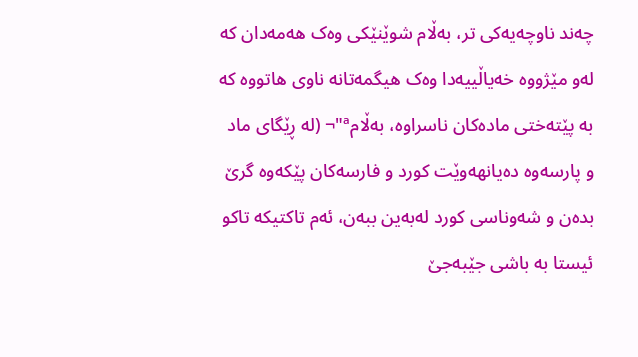چەند ناوچەیەکی تر، بەڵام شوێنێکی وەک هەمەدان کە لەو مێژووە خەیاڵییەدا وەک هیگمەتانە ناوی هاتووە کە بە پێتەختی مادەکان ناسراوە، بەڵامª"¬ (لە ڕێگای ماد و پارسەوە دەیانهەوێت کورد و فارسەکان پێکەوە گرێ بدەن و شەوناسی کورد لەبەین ببەن، ئەم تاکتیکە تاکو ئیستا بە باشی جێبەجێ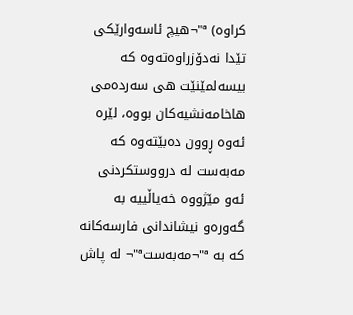کراوە) ª"¬هیچ ئاسەوارێکی تێدا نەدۆزراوەتەوە کە بیسەلمێنێت هی سەردەمی هاخامەنشیەکان بووە، لێرە ئەوە ڕوون دەبێتەوە کە مەبەست لە درووستکردنی ئەو مێژووە خەیاڵییە بە گەورەو نیشاندانی فارسەکانە کە بە ª"¬مەبەستª"¬ لە پاش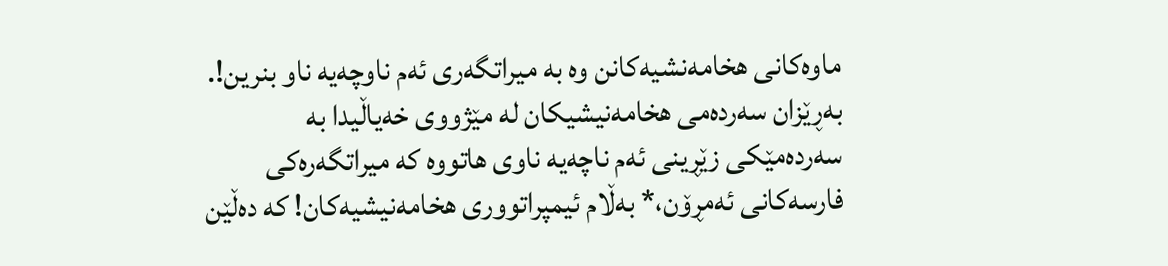ماوەکانی هخامەنشیەکانن وە بە میراتگەری ئەم ناوچەیە ناو بنرین!. بەڕێزان سەردەمی هخامەنیشیکان لە مێژووی خەیاڵیدا بە سەردەمێکی زێڕینی ئەم ناچەیە ناوی هاتووە کە میراتگەرەکی فارسەکانی ئەمڕۆن،* بەڵام ئیمپراتووری هخامەنیشیەکان! کە دەڵێن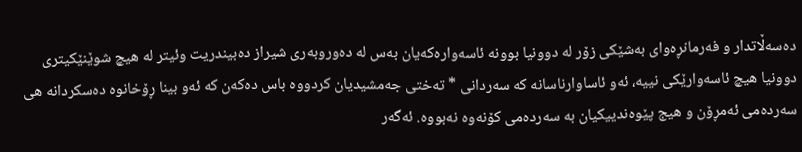دەسەڵاتدار و فەرمانڕەوای بەشێکی زۆر لە دوونیا بوونە ئاسەوارەکەیان بەس لە دەوروبەری شیراز دەبیندریت وئیتر لە هیچ شوێنێکیتری دوونیا هیچ ئاسەوارێکی نییە، ئەو ئاساوارناسانە کە سەردانی * تەختی جەمشیدیان کردووە باس دەکەن کە ئەو بینا ڕۆخانوە دەسکردانە هی سەردەمی ئەمڕۆن و هیج پێوەندییکیان بە سەردەمی کۆنەوە نەبووە. ئەگەر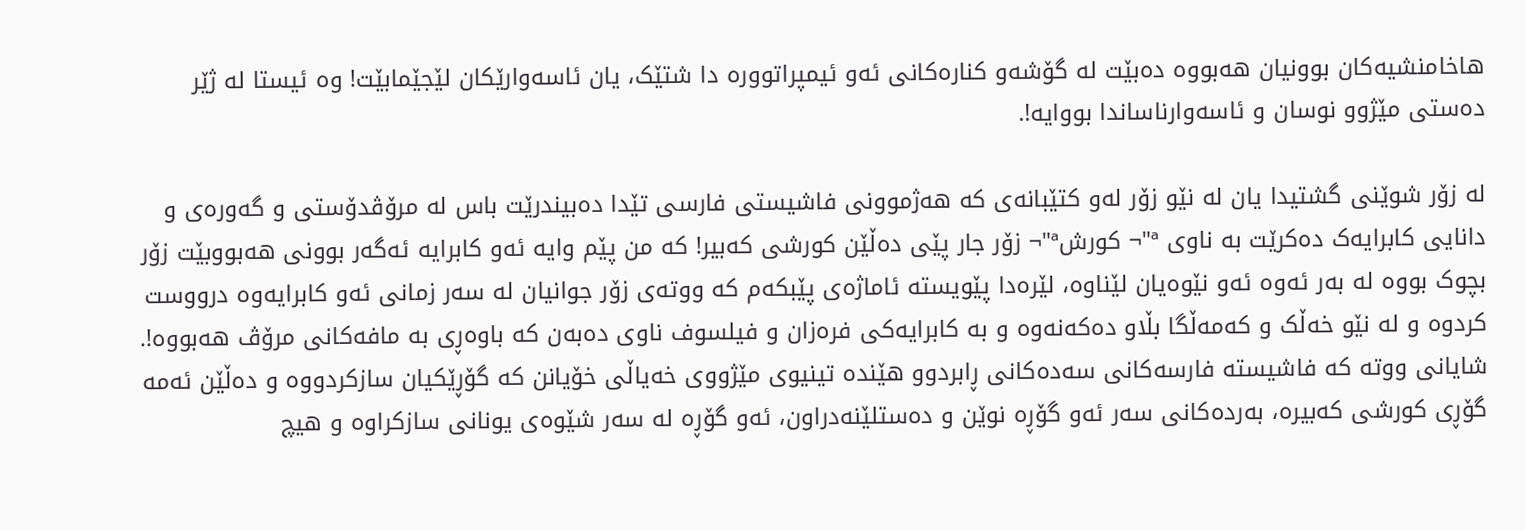هاخامنشیەکان بوونیان هەبووە دەبێت لە گۆشەو کنارەکانی ئەو ئیمپراتوورە دا شتێک، یان ئاسەوارێکان لێجێمابێت! وە ئیستا لە ژێر دەستی مێژوو نوسان و ئاسەوارناساندا بووایە!.

لە زۆر شوێنی گشتیدا یان لە نێو زۆر لەو کتێبانەی کە هەژموونی فاشیستی فارسی تێدا دەبیندرێت باس لە مرۆڤدۆستی و گەورەی و دانایی کابرایەک دەکرێت بە ناوی ª"¬ کورشª"¬ زۆر جار پێی دەڵێن کورشی کەبیر! کە من پێم وایە ئەو کابرایە ئەگەر بوونی هەبووبێت زۆر بچوک بووە لە بەر ئەوە ئەو نێوەیان لێناوە، لێرەدا پێویستە ئاماژەی پێبکەم کە ووتەی زۆر جوانیان لە سەر زمانی ئەو کابرایەوە درووست کردوە و لە نێو خەڵک و کەمەڵگا بڵاو دەکەنەوە و بە کابرایەکی فرەزان و فیلسوف ناوی دەبەن کە باوەڕی بە مافەکانی مرۆڤ هەبووە!. شایانی ووتە کە فاشیستە فارسەکانی سەدەکانی ڕابردوو هێندە تینیوی مێژووی خەیاڵی خۆیانن کە گۆڕێکیان سازکردووە و دەڵێن ئەمە گۆڕی کورشی کەبیرە، بەردەکانی سەر ئەو گۆڕە نوێن و دەستلێنەدراون، ئەو گۆڕە لە سەر شێوەی یونانی سازکراوە و هیچ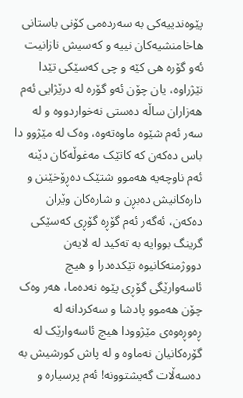پێوەندییەکی بە سەردەمی کۆنی باستانی هاخامنشیەکان نییە و کەسیش نازانیت ئەو گۆرە هی کێە و چی کەسێکی تێدا نێژراوە، یان چۆن ئەو گۆرە لە درێژایی ئەم هەزاران ساڵە دەستی نەخواردووە و لە سەر ئەم شێوە ماوەتەوە، وەک لە مێژوو دا باس دەکەن کە کاتێک مەغوڵەکان دێنە ئەم ناوچەیە هەموو شتێک دەڕۆخێنن و دارەکانیش دەبڕن و شارەکان وێران دەکەن، ئەگەر ئەم گۆڕە گۆڕی کەسێکی گرینگ بووایە بە تەکید لە لایەن دووژمنەکانیوە تێکدەدرا و هیچ ئاسەوارێگی گۆڕی پێوە نەدەما، هەر وەک چۆن هەموو پادشا و سەکردانە لە ڕەوڕەوەی مێژوودا هیچ ئاسەوارێک لە گۆرەکانیان نەماوە و لە پاش کورشیش بە دەسەڵات گەیشتوونە! ئەم پرسیارە و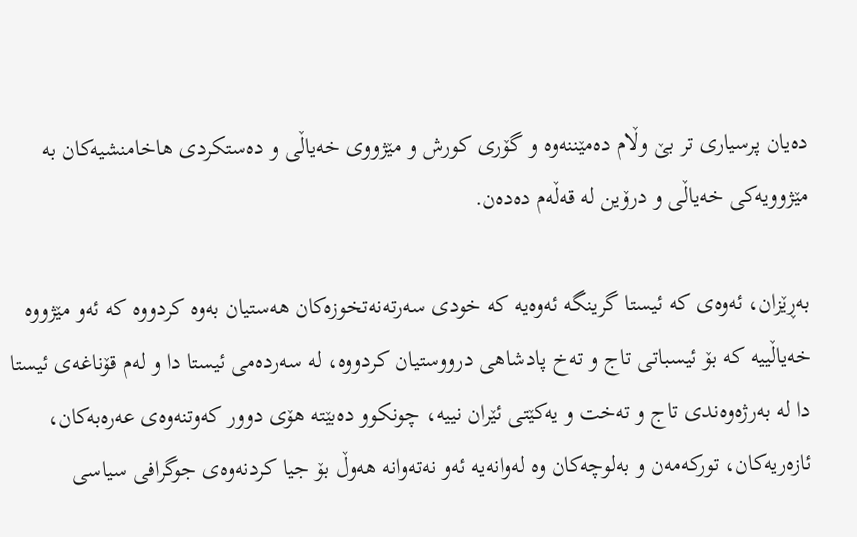دەیان پرسیاری تر بێ وڵام دەمێننەوە و گۆری کورش و مێژووی خەیاڵی و دەستکردی هاخامنشیەکان بە مێژوویەکی خەیاڵی و درۆین لە قەڵەم دەدەن.

بەڕێزان، ئەوەی کە ئیستا گرینگە ئەوەیە کە خودی سەرتەنەتخوزەکان هەستیان بەوە کردووە کە ئەو مێژووە خەیاڵییە کە بۆ ئیسباتی تاج و تەخ پادشاهی درووستیان کردووە، لە سەردەمی ئیستا دا و لەم قۆناغەی ئیستا دا لە بەرژەوەندی تاج و تەخت و یەکێتی ئێران نییە، چونکوو دەبێتە هۆی دوور کەوتنەوەی عەرەبەکان، ئازەریەکان، تورکەمەن و بەلوچەکان وە لەوانەیە ئەو نەتەوانە هەوڵ بۆ جیا کردنەوەی جوگرافی سیاسی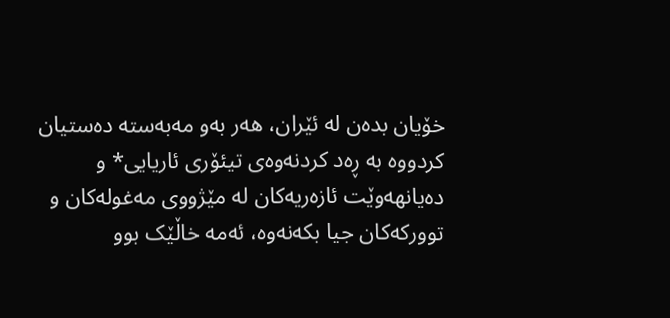خۆیان بدەن لە ئێران، هەر بەو مەبەستە دەستیان کردووە بە ڕەد کردنەوەی تیئۆری ئاریایی* و دەیانهەوێت ئازەریەکان لە مێژووی مەغولەکان و توورکەکان جیا بکەنەوە، ئەمە خاڵێک بوو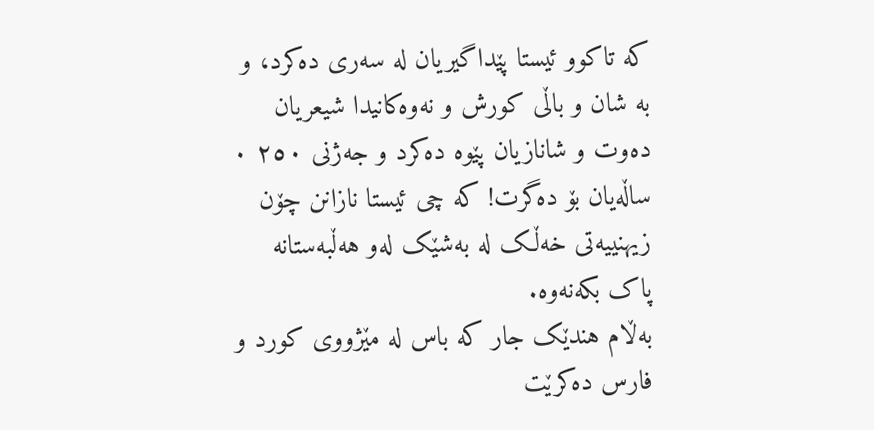کە تاکوو ئیستا پێداگیریان لە سەری دەکرد، و بە شان و باڵی کورش و نەوەکانیدا شیعریان دەوت و شانازیان پێوە دەکرد و جەژنی ٢٥٠ ٠  ساڵەیان بۆ دەگرت! کە چی ئیستا نازانن چۆن زیهنییەتی خەڵک لە بەشێک لەو هەڵبەستانە پاک بکەنەوە.
بەڵام هندێک جار کە باس لە مێژووی کورد و فارس دەکرێت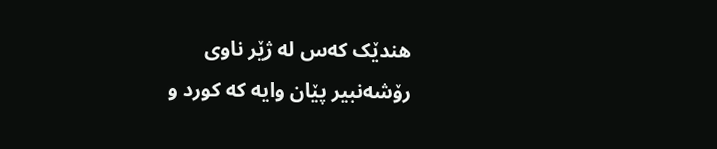هندێک کەس لە ژێر ناوی رۆشەنبیر پێان وایە کە کورد و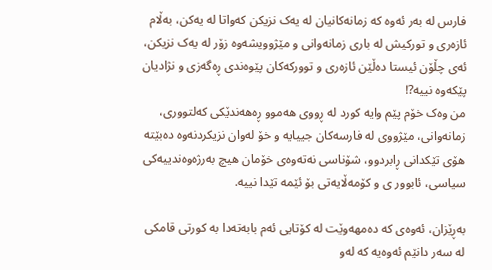فارس لە بەر ئەوە کە زمانەکانیان لە یەک نزیکن کەواتا لە یەکن، بەڵام ئازەری و تورکیش لە باری زمانەوانی و مێژوویشەوە زۆر لە یەک نزیکن، ئەی چڵۆن ئیستا دەڵێن ئازەری و توورکەکان پێوەندی ڕەگەزی و نژادیان پێکەوە نییە?!
من وەک خۆم پێم وایە کورد لە ڕووی هەموو ڕەهەندێکی کەلتووری، زمانەوانی، مێژووی لە فارسەکان جییایە و خۆ لەوان نزیکردنەوە دەبێتە هۆی تێکدانی ڕابردوو، شۆناسی نەتەوەی خۆمان هیچ بەرژەوەندییەکی سیاسی، ئابوور ی و کۆمەڵایەتی بۆ ئێمە تێدا نییە.

بەڕێزان، ئەوەی کە دەمهەوێت لە کۆتایی ئەم بابەتەدا بە کورتی قامکی لە سەر دانێم ئەوەیە کە لەو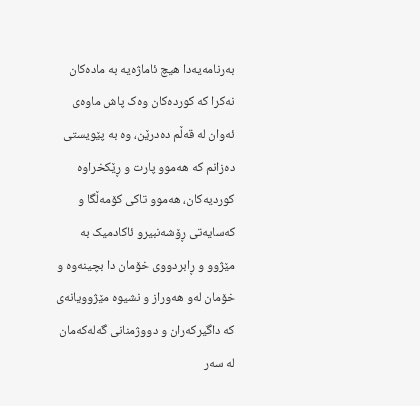بەرنامەیەدا هیچ ئاماژەیە بە مادەکان نەکرا کە کوردەکان وەک پاش ماوەی ئەوان لە قەڵم دەدرێن، وە بە پێویستی دەزانم کە هەموو پارت و ڕێکخراوە کوردیەکان، هەموو تاکی کۆمەڵگا و کەسایەتی ڕۆشەنبیرو ئاکادمیک بە مێژوو و ڕابردووی خۆمان دا بچینەوە و خۆمان لەو هەوراز و نشیوە مێژوویانەی کە داگیرکەران و دووژمنانی گەلەکەمان لە سەر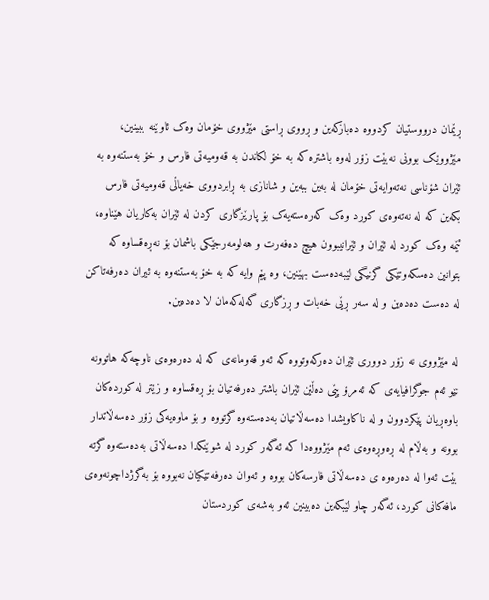ڕێمان درووستیان کردووە دەبازکەین و ڕووی ڕاستی مێژووی خۆمان وەک ئاوێنە ببینین، مێژووێک بوونی نەبێت زۆر لەوە باشترە کە بە خۆ لکاندن بە قەومیەتی فارس و خۆ بەستنەوە بە ئێران شۆناسی نەتەوایەتی خۆمان لە بەین ببەین و شانازی بە ڕابردووی خەیاڵی قەومیەتی فارس بکەین کە لە نەتەوەی کورد وەک کەرەستەیەک بۆ پارێزگاری کردن لە ئێران بەکاریان هێناوە، ئێمە وەک کورد لە ئێران و ئێرانیبوون هیچ دەفەرت و هەلومەرجێکی باشمان بۆ نەڕەقساوە کە بتوانین دەسکەوتێکی گرنیگی لێبەدەست بهێنین، وە پێم وایە کە بە خۆ بەستنەوە بە ئیران دەرفەتاکن لە دەست دەدەین و لە سەر ڕێی خەبات و ڕزگاری گەلەکەمان لا دەدەین.

لە مێژووی نە زۆر دووری ئێران دەرکەوتووە کە ئەو قەومانەی کە لە دەرەوەی ناوچەکە هاتوونە نێو ئەم جوگرافیایەی کە ئەمرۆ پێی دەڵێن ئێران باشتر دەرفەتیان بۆ ڕەقساوە و زێتر لە کوردەکان باوەڕیان پێکردوون و لە ناکاویشدا دەسەڵاتیان بەدەستەوە گرتووە و بۆ ماوەیەکی زۆر دەسەڵاتدار بوونە و بەڵام لە ڕەوڕەوەی ئەم مێژووەدا کە ئەگەر کورد لە شوێنکدا دەسەڵاتی بەدەستەوە گرتە بێت ئەوا لە دەرەوە ی دەسەڵاتی فارسەکان بووە و ئەوان دەرفەتێکیان نەبووە بۆ بەگرژداچونەوەی مافەکانی کورد، ئەگەر چاو لێبکەین دەبینین ئەو بەشەی کوردستان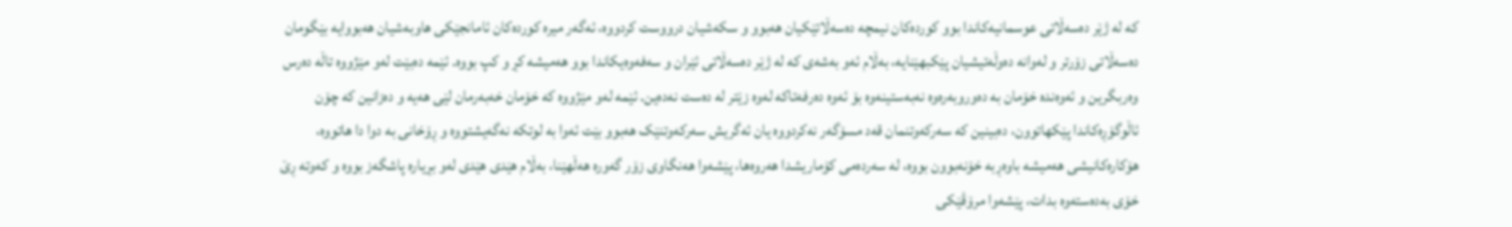کە لە ژێر دەسەڵاتی عوسمانیەکاندا بوو کوردەکان نیمچە دەسەڵاتێکیان هەبوو و سکەشیان درووست کردووە، ئەگەر میرە کوردەکان ئامانجێکی هاوبەشیان هەبووایە بێگومان دەسەڵاتی زۆرتر و لەوانە دەوڵەتیشیان پێکبهێنایە، بەڵام ئەو بەشەی کە لە ژێر دەسەڵاتی ئێران و سەفەوەیکاندا بوو هەمیشە کڕ و کپ بووە. ئێمە دەبێت لەو مێژووە تاڵە دەرس وەربگرین و ئەوەندە خۆمان بە دەوروبەرەوە نەبەستینەوە بۆ ئەوە دەرفەتاکه لەوە زێتر لە دەست نەدەین. ئێمە لەو مێژووە کە خۆمان خەبەرمان لێی هەیە و دەزانین کە چۆن ئاڵوگۆڕەکاندا پێکهاتوون، دەبینین کە سەرکەوتنمان قەد مسۆگەر نەکردووە یان ئەگریش سەرکەوتنێک هەبوو بێت ئەوا بە لوتکە نەگەیشتووە و ڕۆخانی بە دوا دا هاتووە، هۆکارەکانیشی هەمیشە باوەڕبە خۆنەبوون بووە، لە سەردەمی کۆماریشدا هەروەها، پێشەوا هەنگاوی زۆر گەورە هەڵهێنا، بەڵام هێدی هێدی لەو بڕیارە پاشگەز بووە و کەوتە ڕێ خۆی بەدەستەوە بدات، پێشەوا مرۆڤێکی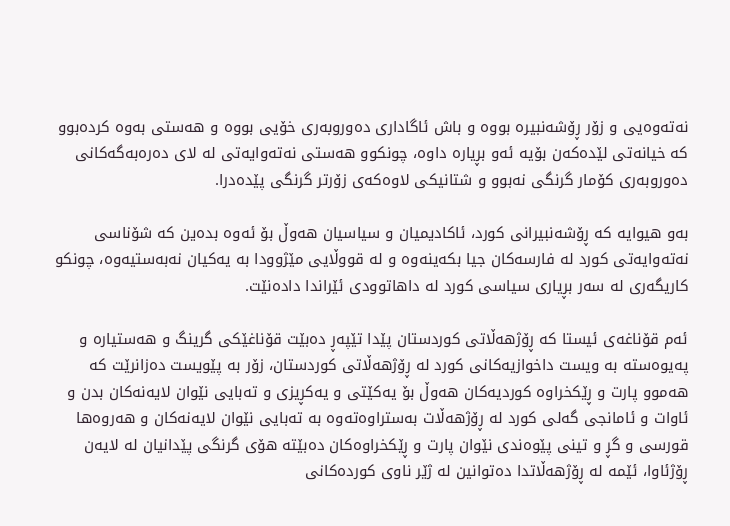نەتەوەیی و زۆر ڕۆشەنبیرە بووە و باش ئاگاداری دەوروبەری خۆیی بووە و هەستی بەوە کردەبوو کە خیانەتی لێدەکەن بۆیە ئەو بڕیارە داوە، چونکوو هەستی نەتەوایەتی لە لای دەرەبەگەکانی دەوروبەری کۆمار گرنگی نەبوو و شتانیکی لاوەکەی زۆرتر گرنگی پێدەدرا.

بەو هیوایە کە ڕۆشەنبیرانی کورد، ئاکادیمیان و سیاسیان هەوڵ بۆ ئەوە بدەین کە شۆناسی نەتەوایەتی کورد لە فارسەکان جیا بکەینەوە و لە قووڵایی مێژوودا بە یەکیان نەبەستیەوە، چونکو کاریگەری لە سەر بڕیاری سیاسی کورد لە داهاتوودی ئێراندا دادەنێت.

ئەم قۆناغەی ئیستا کە ڕۆژهەڵاتی کوردستان پێدا تێپەڕ دەبێت قۆناغێکی گرینگ و هەستیارە و پەیوەستە بە ویست داخوازیەکانی کورد لە ڕۆژهەڵاتی کوردستان، زۆر بە پێویست دەزانرێت کە هەموو پارت و ڕێکخراوە کوردیەکان هەوڵ بۆ یەکێتی و یەکڕیزی و تەبایی نێوان لایەنەکان بدن و ئاوات و ئامانجی گەلی کورد لە ڕۆژهەڵات بەستراوەتەوە بە تەبایی نێوان لایەنەکان و هەروەها قورسی و گڕ و تینی پێوەندی نێوان پارت و ڕێکخراوەکان دەبێتە هۆی گرنگی پێدانیان لە لایەن ڕۆژئاوا، ئێمە لە ڕۆژهەڵاتدا دەتوانین لە ژێر ناوی کوردەکانی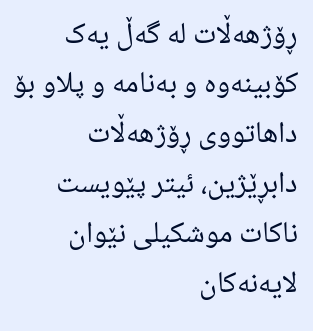ڕۆژهەڵات لە گەڵ یەک کۆبینەوە و بەنامە و پلاو بۆ داهاتووی ڕۆژهەڵات دابڕێژین، ئیتر پێویست ناکات موشکیلی نێوان لایەنەکان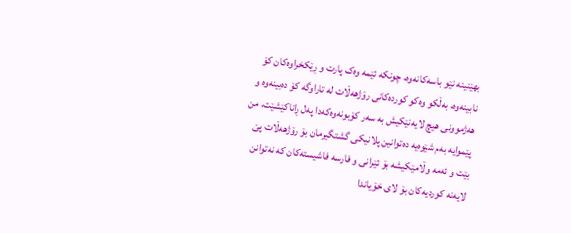بهێنینە نێو باسەکانەوە، چونکە ئێمە وەک پارت و ڕێکخراوەکان کۆ نابینەوە، بەڵکو وەکو کوردەکانی رۆژهەڵات لە تاراوگە کۆ دەبینەوە و هەژموونی هیچ لایەنێکیش بە سەر کۆبونەوەکەدا پەل ڕاناکێشێت، من پێموایە بەم شێوەیە دەتوانین پلانیکی گشتگیرمان بۆ رۆژهەڵات پێ بێت و ئەمە وڵامێکیشە بۆ ئێرانی و فارسە فاشیستەکان کە نەتوانن لایەنە کوردیەکان بۆ لای خۆیاندا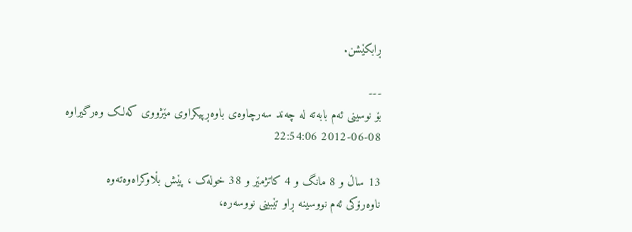ڕابکێشن.

---
بۆ نوسینی ئەم بابەتە لە چەند سەرچاوەی باوەڕپیکراوی مێژووی کەلک وەرگیراوە
2012-06-08 22:54:06

13 ساڵ و 8 مانگ و 4 کاتژمێر و 38 خوله‌ک ، پێش بڵاوکراه‌وه‌ته‌وه‌
ناوه‌رۆکی ئه‌م نووسینه‌ ڕاو تێبینی نووسه‌ره،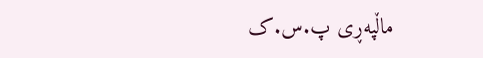ماڵپه‌ڕی پ.س.ک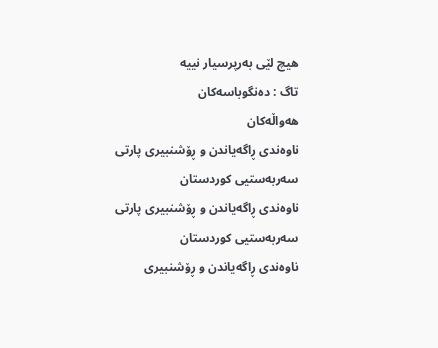هیچ لێی به‌رپرسیار نییه
تاگ : ده‌نگوباسه‌کان
هه‌واڵه‌کان
ناوەندی ڕاگەیاندن و ڕۆشنبیری پارتی سەربەستیی کوردستان
ناوەندی ڕاگەیاندن و ڕۆشنبیری پارتی سەربەستیی کوردستان
ناوەندی ڕاگەیاندن و ڕۆشنبیری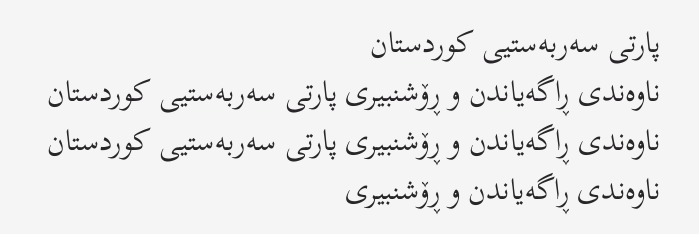پارتی سەربەستیی کوردستان
ناوەندی ڕاگەیاندن و ڕۆشنبیری پارتی سەربەستیی کوردستان
ناوەندی ڕاگەیاندن و ڕۆشنبیری پارتی سەربەستیی کوردستان
ناوەندی ڕاگەیاندن و ڕۆشنبیری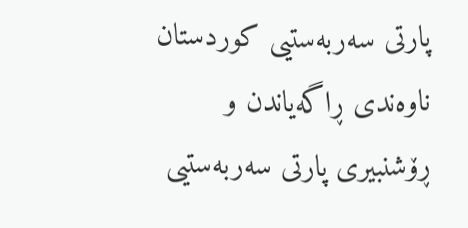پارتی سەربەستیی کوردستان
ناوەندی ڕاگەیاندن و ڕۆشنبیری پارتی سەربەستیی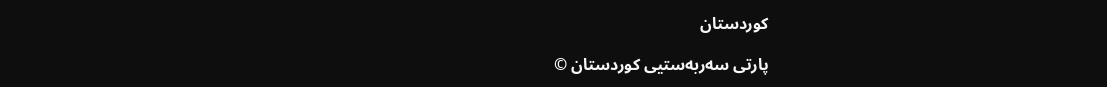کوردستان

پارتی سه‌ربه‌ستیی کوردستان ©